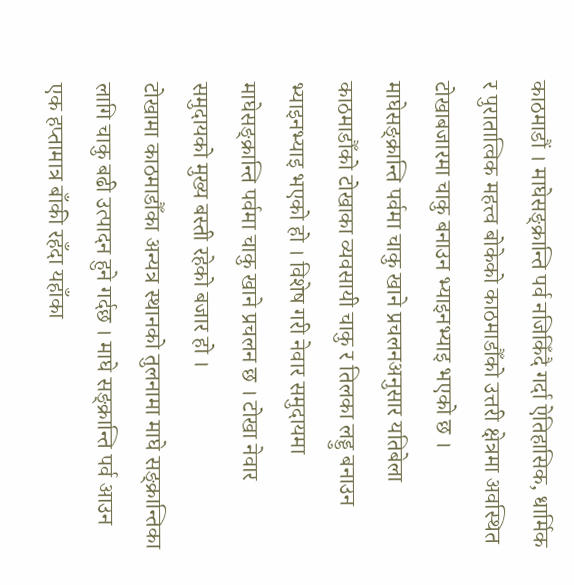काठमाडौं । माघेसङ्क्रान्ति पर्व नजिकिँदै गर्दा ऐतिहासिक, धार्मिक र पुरातात्विक महत्त्व बोकेको काठमाडौँको उत्तरी क्षेत्रमा अवस्थित टोखाबजारमा चाकु बनाउन भ्याइनभ्याइ भएको छ ।
माघेसङ्क्रान्ति पर्वमा चाकु खाने प्रचलनअनुसार यतिबेला काठमाडौँको टोखाका व्यवसायी चाकु र तिलका लड्डु बनाउन भ्याइनभ्याइ भएको हो । विशेष गरी नेवार समुदायमा माघेसङ्क्रान्ति पर्वमा चाकु खाने प्रचलन छ । टोखा नेवार समुदायको मुख्य बस्ती रहेको बजार हो ।
टोखामा काठमाडौँका अन्यत्र स्थानको तुलनामा माघे सङ्क्रान्तिका लागि चाकु बढी उत्पादन हुने गर्दछ । माघे सङ्क्रान्ति पर्व आउन एक हप्तामात्र बाँकी रहँदा यहाँका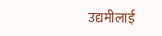उद्यमीलाई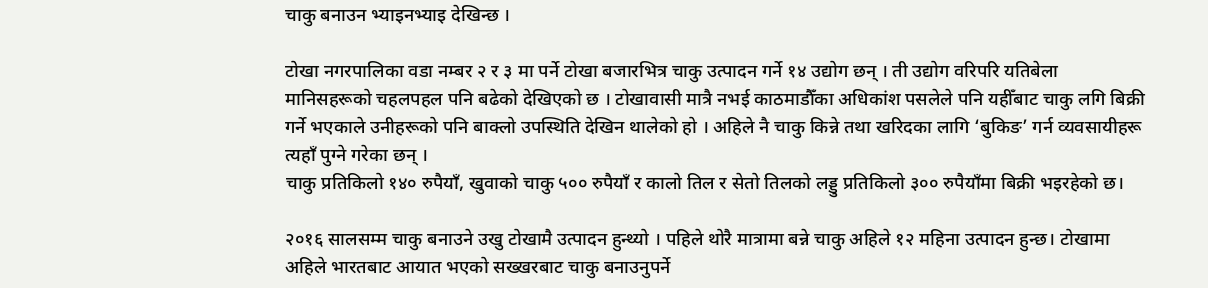चाकु बनाउन भ्याइनभ्याइ देखिन्छ ।

टोखा नगरपालिका वडा नम्बर २ र ३ मा पर्ने टोखा बजारभित्र चाकु उत्पादन गर्ने १४ उद्योग छन् । ती उद्योग वरिपरि यतिबेला मानिसहरूको चहलपहल पनि बढेको देखिएको छ । टोखावासी मात्रै नभई काठमाडौँका अधिकांश पसलेले पनि यहीँबाट चाकु लगि बिक्री गर्ने भएकाले उनीहरूको पनि बाक्लो उपस्थिति देखिन थालेको हो । अहिले नै चाकु किन्ने तथा खरिदका लागि ‘बुकिङ’ गर्न व्यवसायीहरू त्यहाँ पुग्ने गरेका छन् ।
चाकु प्रतिकिलो १४० रुपैयाँ, खुवाको चाकु ५०० रुपैयाँ र कालो तिल र सेतो तिलको लड्डु प्रतिकिलो ३०० रुपैयाँमा बिक्री भइरहेको छ।

२०१६ सालसम्म चाकु बनाउने उखु टोखामै उत्पादन हुन्थ्यो । पहिले थोरै मात्रामा बन्ने चाकु अहिले १२ महिना उत्पादन हुन्छ। टोखामा अहिले भारतबाट आयात भएको सख्खरबाट चाकु बनाउनुपर्ने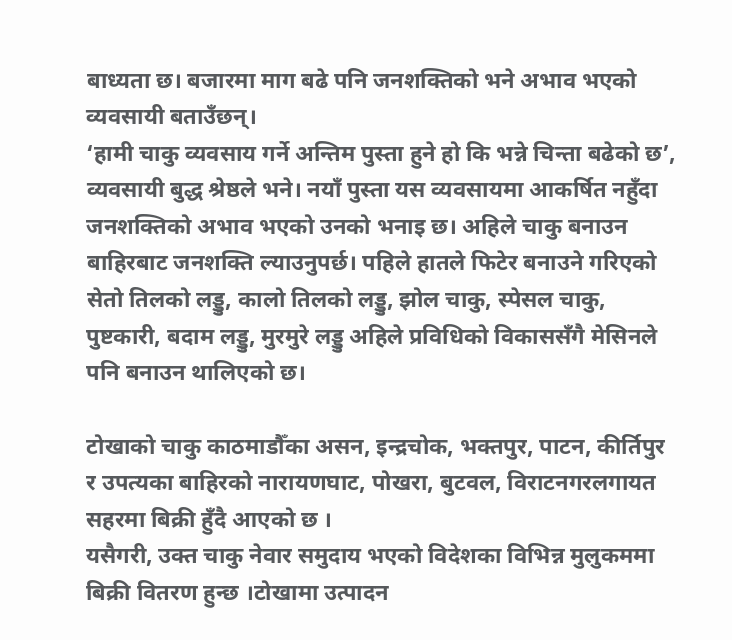बाध्यता छ। बजारमा माग बढे पनि जनशक्तिको भने अभाव भएको व्यवसायी बताउँछन्।
‘हामी चाकु व्यवसाय गर्ने अन्तिम पुस्ता हुने हो कि भन्ने चिन्ता बढेको छ’, व्यवसायी बुद्ध श्रेष्ठले भने। नयाँ पुस्ता यस व्यवसायमा आकर्षित नहुँदा जनशक्तिको अभाव भएको उनको भनाइ छ। अहिले चाकु बनाउन बाहिरबाट जनशक्ति ल्याउनुपर्छ। पहिले हातले फिटेर बनाउने गरिएको सेतो तिलको लड्डु, कालो तिलको लड्डु, झोल चाकु, स्पेसल चाकु, पुष्टकारी, बदाम लड्डु, मुरमुरे लड्डु अहिले प्रविधिको विकाससँगै मेसिनले पनि बनाउन थालिएको छ।

टोखाको चाकु काठमाडौँका असन, इन्द्रचोक, भक्तपुर, पाटन, कीर्तिपुर र उपत्यका बाहिरको नारायणघाट, पोखरा, बुटवल, विराटनगरलगायत सहरमा बिक्री हुँदै आएको छ ।
यसैगरी, उक्त चाकु नेवार समुदाय भएको विदेशका विभिन्न मुलुकममा बिक्री वितरण हुन्छ ।टोखामा उत्पादन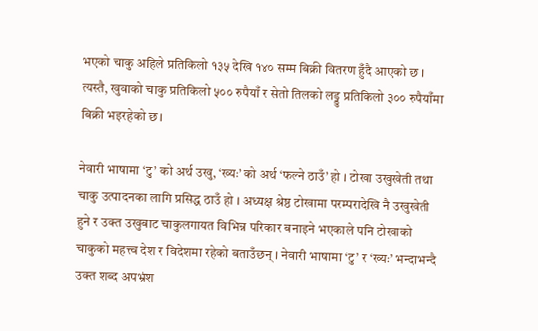भएको चाकु अहिले प्रतिकिलो १३५ देखि १४० सम्म बिक्री वितरण हुँदै आएको छ । त्यस्तै, खुवाको चाकु प्रतिकिलो ५०० रुपैयाँ र सेतो तिलको लड्डु प्रतिकिलो ३०० रुपैयाँमा बिक्री भइरहेको छ।

नेवारी भाषामा ‘टु’ को अर्थ उखु, ‘ख्यः’ को अर्थ ‘फल्ने ठाउँ’ हो । टोखा उखुखेती तथा चाकु उत्पादनका लागि प्रसिद्ध ठाउँ हो । अध्यक्ष श्रेष्ठ टोखामा परम्परादेखि नै उखुखेती हुने र उक्त उखुबाट चाकुलगायत विभिन्न परिकार बनाइने भएकाले पनि टोखाको चाकुको महत्त्व देश र विदेशमा रहेको बताउँछन् । नेवारी भाषामा ‘टु’ र ‘ख्यः’ भन्दाभन्दै उक्त शब्द अपभ्रंश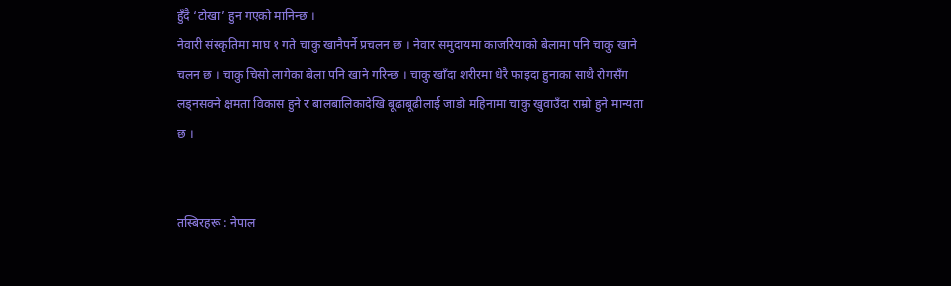हुँदै ‘टोखा’ हुन गएको मानिन्छ ।
नेवारी संस्कृतिमा माघ १ गते चाकु खानैपर्ने प्रचलन छ । नेवार समुदायमा काजरियाको बेलामा पनि चाकु खाने चलन छ । चाकु चिसो लागेका बेला पनि खाने गरिन्छ । चाकु खाँदा शरीरमा धेरै फाइदा हुनाका साथै रोगसँग लड्नसक्ने क्षमता विकास हुने र बालबालिकादेखि बूढाबूढीलाई जाडो महिनामा चाकु खुवाउँदा राम्रो हुने मान्यता छ ।


तस्बिरहरू : नेपाल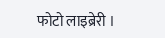फोटो लाइब्रेरी ।